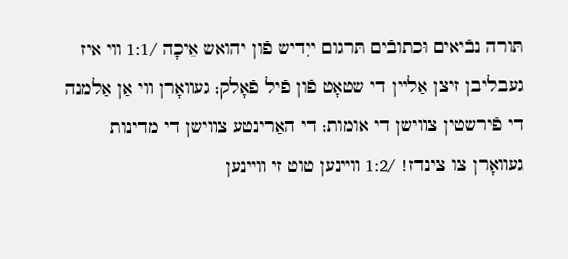תּורה נבֿיאים וּכתובֿים תּרגום ייִדיש פֿון יהואש אֵיכָה /1:1 װי איז געבליבן זיצן אַלײן די שטאָט פֿון פֿיל פֿאָלק; געװאָרן װי אַן אַלמנה די פֿירשטין צװישן די אומות; די האַרינטע צװישן די מדינות געװאָרן צו צינדז! /1:2 װײנען טוט זי װײנען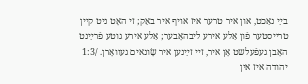בײַ נאַכט, און איר טרער איז אױף איר באַק; זי האָט ניט קײן טרײסטער פֿון אַלע אירע ליבהאָבער; אַלע אירע גוטע פֿרײַנט האָבן געפֿעלשט אָן איר, זײ זײַנען איר שָׂונאים געװאָרן. /1:3 יהודה איז אין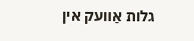גלות אַװעק אין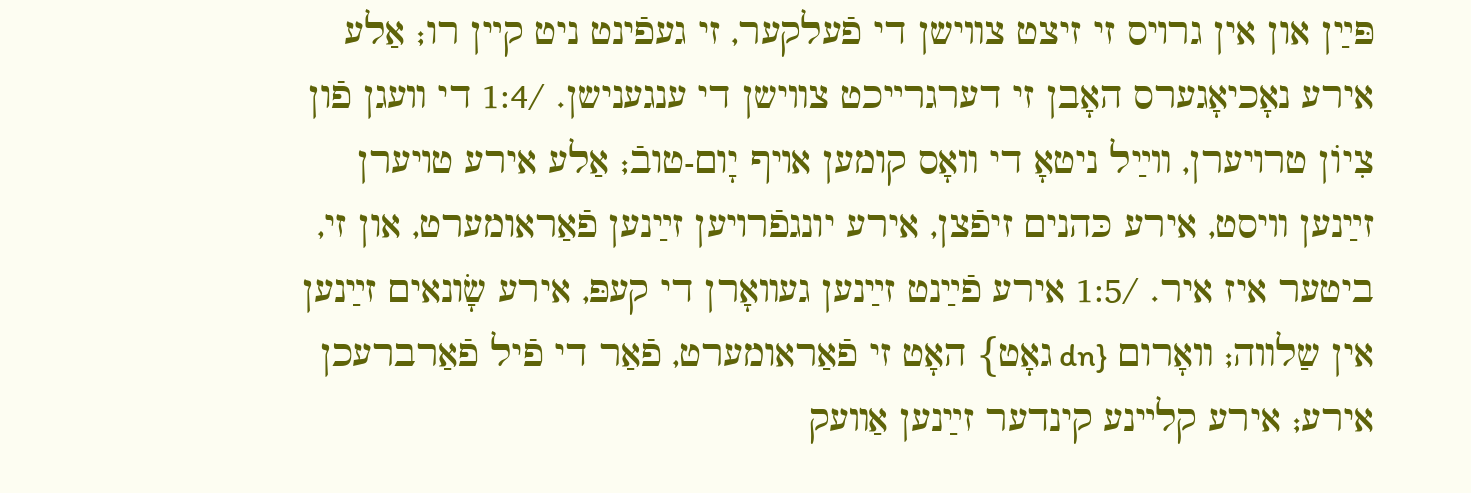פּײַן און אין גרױס זי זיצט צװישן די פֿעלקער, זי געפֿינט ניט קײן רו; אַלע אירע נאָכיאָגערס האָבן זי דערגרײכט צװישן די ענגענישן. /1:4 די װעגן פֿון צִיוֹן טרױערן, װײַל ניטאָ די װאָס קומען אױף יָום-טובֿ; אַלע אירע טױערן זײַנען װיסט, אירע כּהנים זיפֿצן, אירע יונגפֿרױען זײַנען פֿאַראומערט, און זי, ביטער איז איר. /1:5 אירע פֿײַנט זײַנען געװאָרן די קעפּ, אירע שָׂונאים זײַנען אין שַלװה; װאָרום {dn גאָט} האָט זי פֿאַראומערט, פֿאַר די פֿיל פֿאַרברעכן אירע; אירע קלײנע קינדער זײַנען אַװעק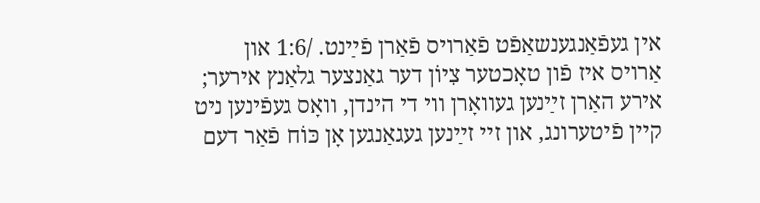אין געפֿאַנגענשאַפֿט פֿאַרױס פֿאַרן פֿײַנט. /1:6 און אַרױס איז פֿון טאָכטער צִיוֹן דער גאַנצער גלאַנץ אירער; אירע האַרן זײַנען געװאָרן װי די הינדן, װאָס געפֿינען ניט קײן פֿיטערונג, און זײ זײַנען געגאַנגען אָן כּוֹח פֿאַר דעם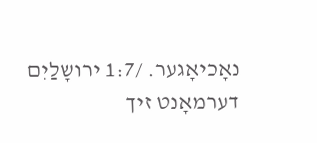נאָכיאָגער. /1:7 ירושָלַיִם דערמאָנט זיך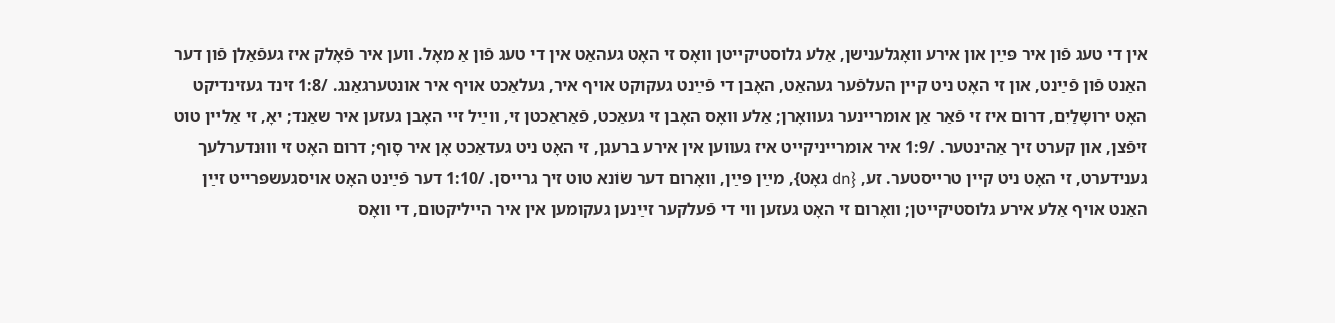אין די טעג פֿון איר פּײַן און אירע װאָגלענישן, אַלע גלוסטיקײטן װאָס זי האָט געהאַט אין די טעג פֿון אַ מאָל. װען איר פֿאָלק איז געפֿאַלן פֿון דער האַנט פֿון פֿײַנט, און זי האָט ניט קײן העלפֿער געהאַט, האָבן די פֿײַנט געקוקט אױף איר, געלאַכט אױף איר אונטערגאַנג. /1:8 זינד געזינדיקט האָט ירושָלַיִם, דרום איז זי פֿאַר אַן אומרײנער געװאָרן; אַלע װאָס האָבן זי געאַכט, פֿאַראַכטן זי, װײַל זײ האָבן געזען איר שאַנד; יאָ, זי אַלײן טוט זיפֿצן, און קערט זיך אַהינטער. /1:9 איר אומרײניקײט איז געװען אין אירע ברעגן, זי האָט ניט געדאַכט אָן איר סָוף; דרום האָט זי װוּנדערלעך גענידערט, זי האָט ניט קײן טרײסטער. זע, {dn גאָט}, מײַן פּײַן, װאָרום דער שׂוֹנא טוט זיך גרײסן. /1:10 דער פֿײַנט האָט אױסגעשפּרייט זײַן האַנט אױף אַלע אירע גלוסטיקײטן; װאָרום זי האָט געזען װי די פֿעלקער זײַנען געקומען אין איר הײליקטום, די װאָס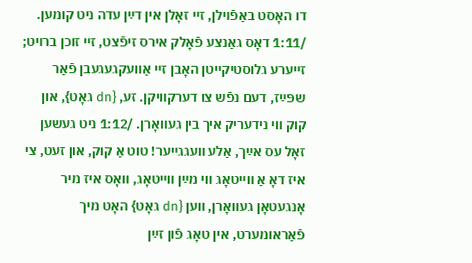דו האָסט באַפֿױלן, זײ זאָלן אין דײַן עדה ניט קומען. /1:11 דאָס גאַנצע פֿאָלק אירס זיפֿצט, זײ זוכן ברױט; זײערע גלוסטיקײטן האָבן זײ אַװעקגעגעבן פֿאַר שפּײַז, דעם נפֿש צו דערקװיקן. זע, {dn גאָט}, און קוק װי נידעריק איך בין געװאָרן. /1:12 ניט געשען זאָל עס אײַך, אַלע װעגגײער! טוט אַ קוק, און זעט, צי איז דאָ אַ װײטאָג װי מײַן װײטאָג, װאָס איז מיר אָנגעטאָן געװאָרן, װען {dn גאָט} האָט מיך פֿאַראומערט, אין טאָג פֿון זײַן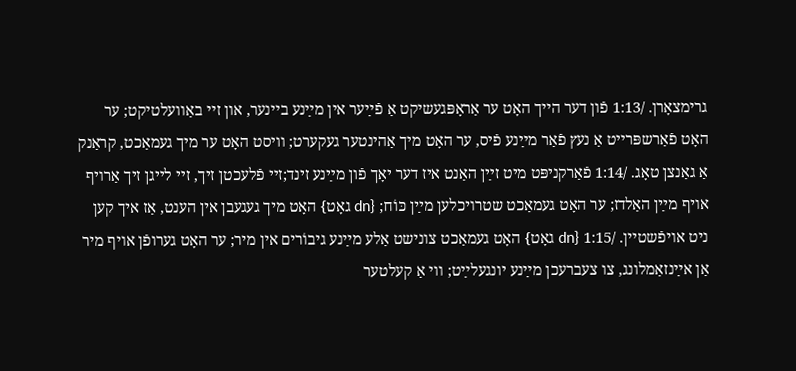גרימצאָרן. /1:13 פֿון דער הײך האָט ער אַראָפּגעשיקט אַ פֿײַער אין מײַנע בײנער, און זײ באַװעלטיקט; ער האָט פֿאַרשפּרײט אַ נעץ פֿאַר מײַנע פֿיס, ער האָט מיך אַהינטער געקערט; װיסט האָט ער מיך געמאַכט, קראַנק אַ גאַנצן טאָג. /1:14 פֿאַרקניפּט מיט זײַן האַנט איז דער יאָך פֿון מײַנע זינד;זײ פֿלעכטן זיך, זײ לײגן זיך אַרױף אױף מײַן האַלדז; ער האָט געמאַכט שטרױכלען מײַן כּוֹח; {dn גאָט} האָט מיך געגעבן אין הענט, אַז איך קען ניט אױפֿשטײן. /1:15 {dn גאָט} האָט געמאַכט צונישט אַלע מײַנע גיבוֹרים אין מיר; ער האָט גערופֿן אױף מיר אַן אײַנזאַמלונג, צו צעברעכן מײַנע יונגעלײַט; װי אַ קעלטער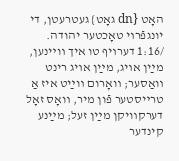האָט {dn גאָט} געטרעטן, די יונגפֿרױ טאָכטער יהודה. /1:16 דערױף טו איך װײנען, מײַן אױג, מײַן אױג רינט װאַסער; װאָרום װײַט איז אַ טרײסטער פֿון מיר, װאָס זאָל דערקװיקן מײַן זעל; מײַנע קינדער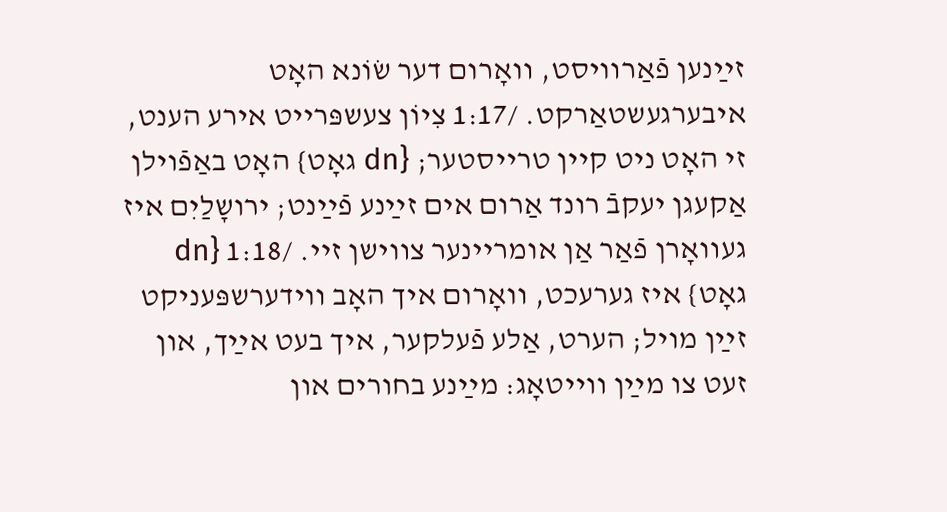זײַנען פֿאַרװיסט, װאָרום דער שׂוֹנא האָט איבערגעשטאַרקט. /1:17 צִיוֹן צעשפּרײט אירע הענט, זי האָט ניט קײן טרײסטער; {dn גאָט} האָט באַפֿױלן אַקעגן יעקבֿ רונד אַרום אים זײַנע פֿײַנט; ירושָלַיִם איז געװאָרן פֿאַר אַן אומרײנער צװישן זײ. /1:18 {dn גאָט} איז גערעכט, װאָרום איך האָב װידערשפּעניקט זײַן מױל; הערט, אַלע פֿעלקער, איך בעט אײַך, און זעט צו מײַן װײטאָג: מײַנע בחורים און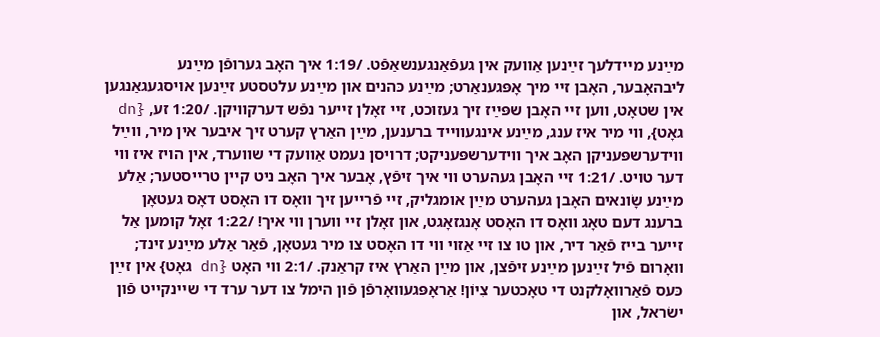מײַנע מײדלעך זײַנען אַװעק אין געפֿאַנגענשאַפֿט. /1:19 איך האָב גערופֿן מײַנע ליבהאָבער, האָבן זײ מיך אָפּגענאַרט; מײַנע כּהנים און מײַנע עלטסטע זײַנען אױסגעגאַנגען אין שטאָט, װען זײ האָבן שפּײַז זיך געזוכט, זײ זאָלן זײער נפֿש דערקװיקן. /1:20 זע, {dn גאָט}, װי מיר איז ענג, מײַנע אינגעװײד ברענען, מײַן האַרץ קערט זיך איבער אין מיר, װײַל װידערשפּעניקן האָב איך װידערשפּעניקט; דרױסן נעמט אַװעק די שװערד, אין הױז איז װי דער טױט. /1:21 זײ האָבן געהערט װי איך זיפֿץ, אָבער איך האָב ניט קײן טרײסטער; אַלע מײַנע שָׂונאים האָבן געהערט מײַן אומגליק, זײ פֿרײען זיך װאָס דו האָסט דאָס געטאָן ברענג דעם טאָג װאָס דו האָסט אָנגזאָגט, און זאָלן זײ װערן װי איך! /1:22 זאָל קומען אַל זײער בײז פֿאַר דיר, און טו צו זײ אַזױ װי דו האָסט צו מיר געטאָן, פֿאַר אַלע מײַנע זינד; װאָרום פֿיל זײַנען מײַנע זיפֿצן, און מײַן האַרץ איז קראַנק. /2:1 װי האָט {dn גאָט} אין זײַן כּעס פֿאַרװאָלקנט די טאָכטער צִיוֹן! אַראָפּגעװאָרפֿן פֿון הימל צו דער ערד די שײנקײט פֿון ישׂראל, און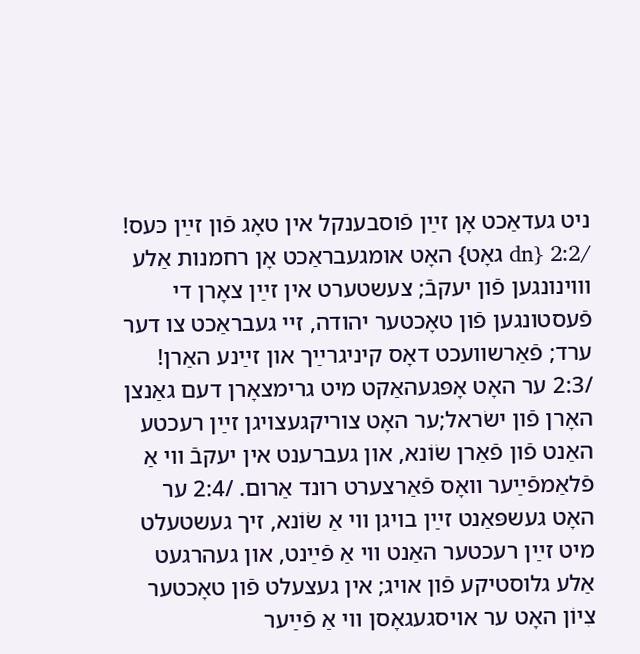ניט געדאַכט אָן זײַן פֿוסבענקל אין טאָג פֿון זײַן כּעס! /2:2 {dn גאָט} האָט אומגעבראַכט אָן רחמנות אַלע װוינונגען פֿון יעקבֿ; צעשטערט אין זײַן צאָרן די פֿעסטונגען פֿון טאָכטער יהודה, זײ געבראַכט צו דער ערד; פֿאַרשװעכט דאָס קיניגרײַך און זײַנע האַרן! /2:3 ער האָט אָפּגעהאַקט מיט גרימצאָרן דעם גאַנצן האָרן פֿון ישׂראל;ער האָט צוריקגעצױגן זײַן רעכטע האַנט פֿון פֿאַרן שׂוֹנא, און געברענט אין יעקבֿ װי אַ פֿלאַמפֿײַער װאָס פֿאַרצערט רונד אַרום. /2:4 ער האָט געשפּאַנט זײַן בױגן װי אַ שׂוֹנא, זיך געשטעלט מיט זײַן רעכטער האַנט װי אַ פֿײַנט, און געהרגעט אַלע גלוסטיקע פֿון אױג; אין געצעלט פֿון טאָכטער צִיוֹן האָט ער אױסגעגאָסן װי אַ פֿײַער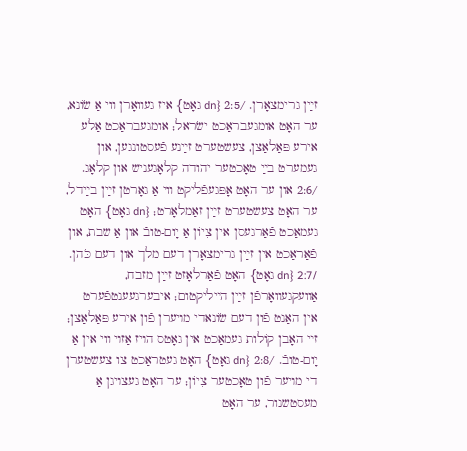זײַן גרימצאָרן. /2:5 {dn גאָט} איז געװאָרן װי אַ שׂוֹנא, ער האָט אומגעבראַכט ישׂראל; אומגעבראַכט אַלע אירע פּאַלאַצן, צעשטערט זײַנע פֿעסטונגען, און געמערט בײַ טאָכטער יהודה קלאָגעניש און קלאָג. /2:6 און ער האָט אָפּגעפֿליקט װי אַ גאָרטן זײַן בײַדל, ער האָט צעשטערט זײַן זאַמלאָרט; {dn גאָט} האָט געמאַכט פֿאַרגעסן אין צִיוֹן אַ יָום-טובֿ און אַ שבת, און פֿאַראַכט אין זײַן גרימצאָרן דעם מלך און דעם כֹּהן. /2:7 {dn גאָט} האָט פֿאַרלאָזט זײַן מזבח, אַװעקגעװאָרפֿן זײַן הײליקטום; איבערגעענטפֿערט אין האַנט פֿון דעם שׂוֹנאדי מױערן פֿון אירע פּאַלאַצן; זײ האָבן קוֹלות געמאַכט אין גאָטס הױז אַזױ װי אין אַ יָום-טובֿ. /2:8 {dn גאָט} האָט געטראַכט צו צעשטערן די מױער פֿון טאָכטער צִיוֹן; ער האָט געצױגן אַ מעסטשנור, ער האָט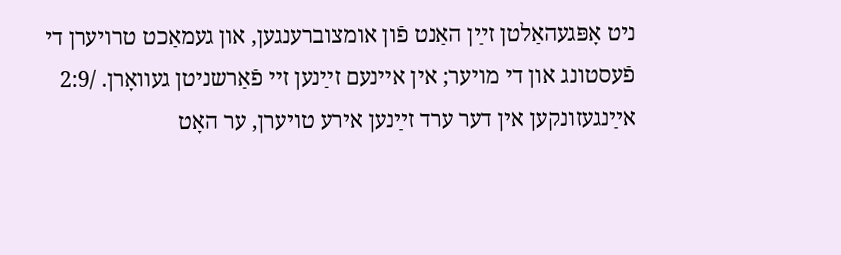ניט אָפּגעהאַלטן זײַן האַנט פֿון אומצוברענגען, און געמאַכט טרױערן די פֿעסטונג און די מױער; אין אײנעם זײַנען זײ פֿאַרשניטן געװאָרן. /2:9 אײַנגעזונקען אין דער ערד זײַנען אירע טױערן, ער האָט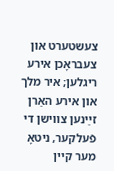צעשטערט און צעבראָכן אירע ריגלען; איר מלך און אירע האַרן זײַנען צװישן די פֿעלקער, ניטאָ מער קײן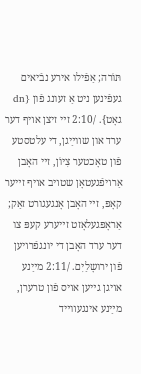תּוֹרה; אַפֿילו אירע נבֿיאים געפֿינען ניט אַ זעונג פֿון {dn גאָט}. /2:10 זײ זיצן אױף דער ערד און שװײַגן, די עלטסטע פֿון טאָכטער צִיוֹן, זײ האָבן אַרױפֿגעטאָן שטױב אױף זײער קאָפּ, זײ האָבן אָנגעגורט זאַק; אַראָפּגעלאָזט זײערע קעפּ צו דער ערד האָבן די יונגפֿרױען פֿון ירושָלַיִם. /2:11 מײַנע אױגן גײען אױס פֿון טרערן, מײַנע אינגעװײד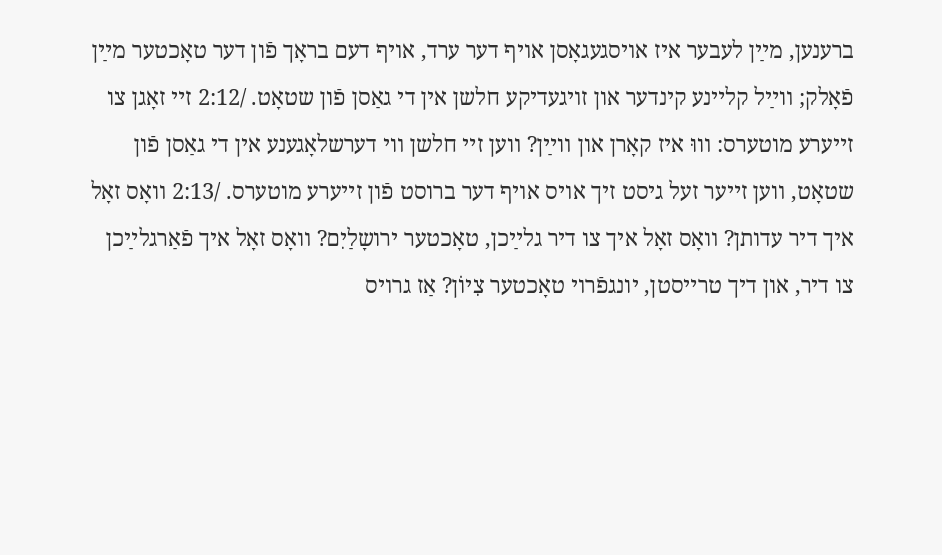ברענען, מײַן לעבער איז אױסגעגאָסן אױף דער ערד, אױף דעם בראָך פֿון דער טאָכטער מײַן פֿאָלק; װײַל קלײנע קינדער און זױגעדיקע חלשן אין די גאַסן פֿון שטאָט. /2:12 זײ זאָגן צו זײערע מוטערס: װוּ איז קאָרן און װײַן? װען זײ חלשן װי דערשלאָגענע אין די גאַסן פֿון שטאָט, װען זײער זעל גיסט זיך אױס אױף דער ברוסט פֿון זײערע מוטערס. /2:13 װאָס זאָל איך דיר עדותן? װאָס זאָל איך צו דיר גלײַכן, טאָכטער ירושָלַיִם? װאָס זאָל איך פֿאַרגלײַכן צו דיר, און דיך טרײסטן, יונגפֿרױ טאָכטער צִיוֹן? אַז גרױס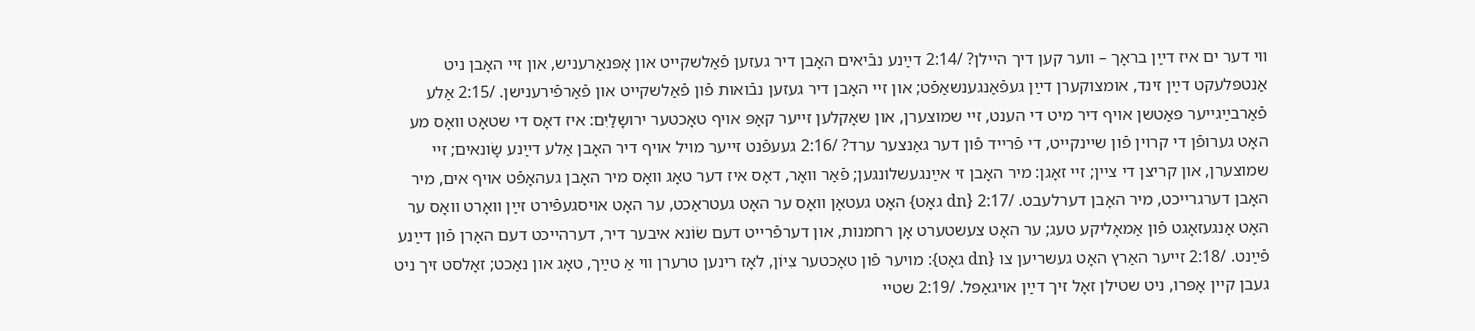װי דער ים איז דײַן בראָך – װער קען דיך הײלן? /2:14 דײַנע נבֿיאים האָבן דיר געזען פֿאַלשקײט און אָפּנאַרעניש, און זײ האָבן ניט אַנטפּלעקט דײַן זינד, אומצוקערן דײַן געפֿאַנגענשאַפֿט; און זײ האָבן דיר געזען נבֿואות פֿון פֿאַלשקײט און פֿאַרפֿירענישן. /2:15 אַלע פֿאַרבײַגײער פּאַטשן אױף דיר מיט די הענט, זײ שמוצערן, און שאָקלען זײער קאָפּ אױף טאָכטער ירושָלַיִם: איז דאָס די שטאָט װאָס מע האָט גערופֿן די קרױן פֿון שײנקײט, די פֿרײד פֿון דער גאַנצער ערד? /2:16 געעפֿנט זײער מױל אױף דיר האָבן אַלע דײַנע שָׂונאים; זײ שמוצערן, און קריצן די צײן; זײ זאָגן: מיר האָבן זי אײַנגעשלונגען; פֿאַר װאָר, דאָס איז דער טאָג װאָס מיר האָבן געהאָפֿט אױף אים, מיר האָבן דערגרײכט, מיר האָבן דערלעבט. /2:17 {dn גאָט} האָט געטאָן װאָס ער האָט געטראַכט, ער האָט אױסגעפֿירט זײַן װאָרט װאָס ער האָט אָנגעזאָגט פֿון אַמאָליקע טעג; ער האָט צעשטערט אָן רחמנות, און דערפֿרײט דעם שׂוֹנא איבער דיר, דערהײכט דעם האָרן פֿון דײַנע פֿײַנט. /2:18 זײער האַרץ האָט געשריען צו {dn גאָט}: מױער פֿון טאָכטער צִיוֹן, לאָז רינען טרערן װי אַ טײַך, טאָג און נאַכט; זאָלסט זיך ניט געבן קײן אָפּרו, ניט שטילן זאָל זיך דײַן אױגאַפּל. /2:19 שטײ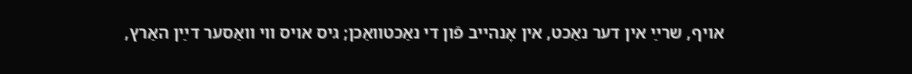אױף, שרײַ אין דער נאַכט, אין אָנהײב פֿון די נאַכטװאַכן; גיס אױס װי װאַסער דײַן האַרץ,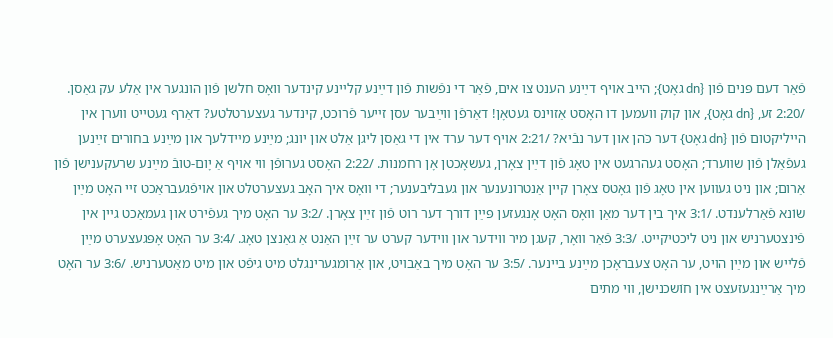פֿאַר דעם פּנים פֿון {dn גאָט}; הײב אױף דײַנע הענט צו אים, פֿאַר די נפֿשות פֿון דײַנע קלײנע קינדער װאָס חלשן פֿון הונגער אין אַלע עק גאַסן. /2:20 זע, {dn גאָט}, און קוק װעמען דו האָסט אַזױנס געטאָן! דאַרפֿן װײַבער עסן זײער פֿרוכט, קינדער געצערטלטע? דאַרף געטײט װערן אין הײליקטום פֿון {dn גאָט} דער כֹּהן און דער נבֿיא? /2:21 אױף דער ערד אין די גאַסן ליגן אַלט און יונג; מײַנע מײדלעך און מײַנע בחורים זײַנען געפֿאַלן פֿון שװערד; האָסט געהרגעט אין טאָג פֿון דײַן צאָרן, געשאָכטן אָן רחמנות. /2:22 האָסט גערופֿן װי אױף אַ יָום-טובֿ מײַנע שרעקענישן פֿון אַרום; און ניט געװען אין טאָג פֿון גאָטס צאָרן קײן אַנטרונענער און געבליבענער; די װאָס איך האָב געצערטלט און אױפֿגעבראַכט זײ האָט מײַן שׂוֹנא פֿאַרלענדט. /3:1 איך בין דער מאַן װאָס האָט אָנגעזען פּײַן דורך דער רוט פֿון זײַן צאָרן. /3:2 ער האָט מיך געפֿירט און געמאַכט גײן אין פֿינצטערניש און ניט ליכטיקײט. /3:3 פֿאַר װאָר, קעגן מיר װידער און װידער קערט ער זײַן האַנט אַ גאַנצן טאָג. /3:4 ער האָט אָפּגעצערט מײַן פֿלײש און מײַן הױט, ער האָט צעבראָכן מײַנע בײנער. /3:5 ער האָט מיך באַבױט, און אַרומגערינגלט מיט גיפֿט און מיט מאַטערניש. /3:6 ער האָט מיך אַרײַנגעזעצט אין חוֹשכנישן, װי מתים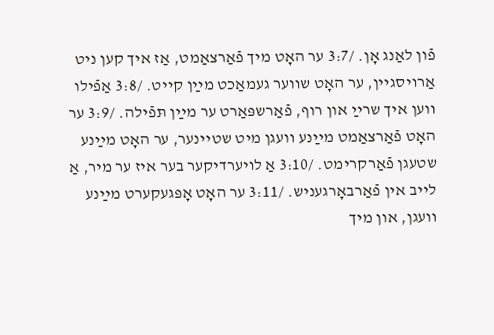פֿון לאַנג אָן. /3:7 ער האָט מיך פֿאַרצאַמט, אַז איך קען ניט אַרױסגײן, ער האָט שװער געמאַכט מײַן קײט. /3:8 אַפֿילו װען איך שרײַ און רוף, פֿאַרשפּאַרט ער מײַן תּפֿילה. /3:9 ער האָט פֿאַרצאַמט מײַנע װעגן מיט שטײנער, ער האָט מײַנע שטעגן פֿאַרקרימט. /3:10 אַ לױערדיקער בער איז ער מיר, אַ לײב אין פֿאַרבאָרגעניש. /3:11 ער האָט אָפּגעקערט מײַנע װעגן, און מיך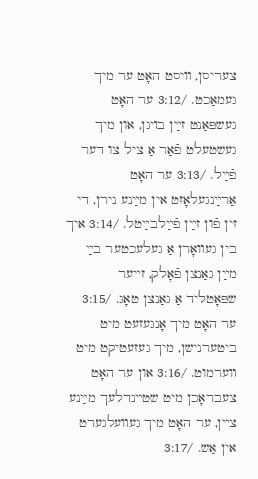צעריסן, װיסט האָט ער מיך געמאַכט. /3:12 ער האָט געשפּאַנט זײַן בױגן, און מיך געשטעלט פֿאַר אַ ציל צו דער פֿײַל. /3:13 ער האָט אַרײַנגעלאָזט אין מײַנע נירן, די זין פֿון זײַן פֿײַלבײַטל. /3:14 איך בין געװאָרן אַ געלעכטער בײַ מײַן גאַנצן פֿאָלק, זײער שפּאָטליד אַ גאַנצן טאָג. /3:15 ער האָט מיך אָנגעזעט מיט ביטערנישן, מיך געזעטיקט מיט װערמוט. /3:16 און ער האָט צעבראָכן מיט שטײנדלעך מײַנע צײן, ער האָט מיך געװעלגערט אין אַש. /3:17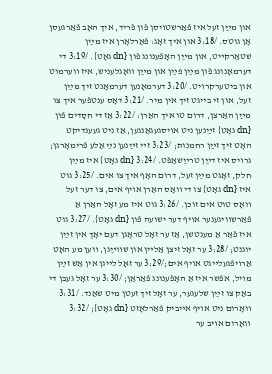און מײַן זעל איז פֿאַרשטױסן פֿון פֿריד, איך האָב פֿאַרגעסן אָן גוטס. /3:18 און איך זאָג: פֿאַרלאָרן איז מײַן שטאַרקײט, און מײַן האָפֿענונג פֿון {dn גאָט}. /3:19 די דערמאָנונג פֿון מײַן פּײַן און מײַן װאָגלעניש, איז װערמוט און ביטערקרױט. /3:20 דערמאָנען דערמאָנט זיך מײַן זעל, און זי בײגט זיך אין מיר. /3:21 דאָס ענטפֿער איך צו מײַן האַרצן, דרום טו איך האַרן: /3:22 אַז די חסָדים פֿון {dn גאָט} זײַנען ניט אױסגעגאַנגען, אַז ניט געענדיקט האָט זיך זײַן רחמנות; /3:23 זײ זײַנען נײַ אַלע פֿרימאָרגן; גרױס איז דײַן טרײַשאַפֿט. /3:24 {dn גאָט} איז מײַן חלק, זאָגט מײַן זעל, דרום האָף איך צו אים. /3:25 גוט איז {dn גאָט} צו די װאָס האַרן אױף אים, צו דער זעל װאָס טוט אים זוכן. /3:26 גוט איז מע זאָל האַרן אַ פֿאַרשװיגענער אױף דער ישועה פֿון {dn גאָט}. /3:27 גוט איז פֿאַר אַ מענטשן, אַז ער זאָל טראָגן דעם יאָך אין זײַן יוגנט; /3:28 ער זאָל זיצן אַלײן און שװײַגן, װען מע האָט אַרױפֿגעלײגט אױף אים;/3:29 ער זאָל לײגן אין אַש זײַן מױל, אפֿשר איז אַ האָפֿענונג פֿאַראַן; /3:30 ער זאָל געבן די באַק צו זײַן שלעגער, ער זאָל זיך זעטן מיט שאַנד. /3:31 װאָרום ניט אױף אײביק פֿאַרלאָזט {dn גאָט}; /3:32 װאָרום אױב ער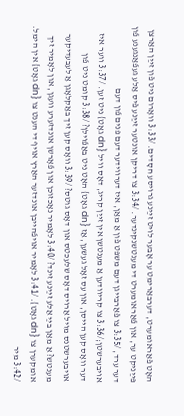האָט פֿאַראומערט, דערבאַרימט ער אָבער לױט זײַנע גרױסע חסָדים. /3:33 װאָרום ניט פֿון זײַן האַרצן פּײַניקט ער, און פֿאַראומערט די מענטשנקינדער. /3:34 צו דריקן אונטער זײַנע פֿיס אַלע געפֿאַנגענע פֿון דער ערד, /3:35 צו פֿאַרבײגן דעם משפּט פֿון אַ מאַן, איז דערװידער דעם פּנים פֿון דעם אױבערשטן;/3:36 צו קריװדען אַ מענטשן אין זײַן קריג, דאָס װיל {dn גאָט} ניט זען. /3:37 װער איז דער װאָס קען הײסן, און עס זאָל געשען, אַז {dn גאָט} האָט ניט באַפֿױלן? /3:38 קומט ניט פֿון אױבערשטנס מױל אַרױס דאָס שלעכטס און דאָס גוטס? /3:39 װאָס קען זיך באַקלאָגן אַ לעבעדיקער מענטש? אַ מאַן בײַ אַלע זײַנע זינד? /3:40 לאָמיר נאָכזוכן און פֿאָרשן אונדזערע װעגן, און לאָמיר זיך אומקערן צו {dn גאָט}. /3:41 לאָמיר אױפֿהײבן אונדזער האַרץ אױף די הענט צו {dn גאָט} אין הימל. /3:42 מיר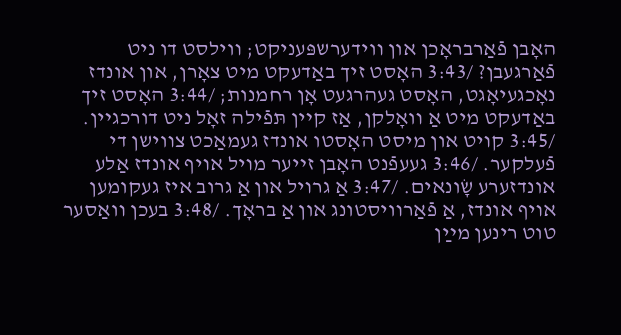האָבן פֿאַרבראָכן און װידערשפּעניקט; װילסט דו ניט פֿאַרגעבן? /3:43 האָסט זיך באַדעקט מיט צאָרן, און אונדז נאָכגעיאָגט, האָסט געהרגעט אָן רחמנות; /3:44 האָסט זיך באַדעקט מיט אַ װאָלקן, אַז קײן תּפֿילה זאָל ניט דורכגײן. /3:45 קױט און מיסט האָסטו אונדז געמאַכט צװישן די פֿעלקער. /3:46 געעפֿנט האָבן זײער מױל אױף אונדז אַלע אונדזערע שָׂונאים. /3:47 אַ גרױל און אַ גרוב איז געקומען אױף אונדז, אַ פֿאַרװיסטונג און אַ בראָך. /3:48 בעכן װאַסער טוט רינען מײַן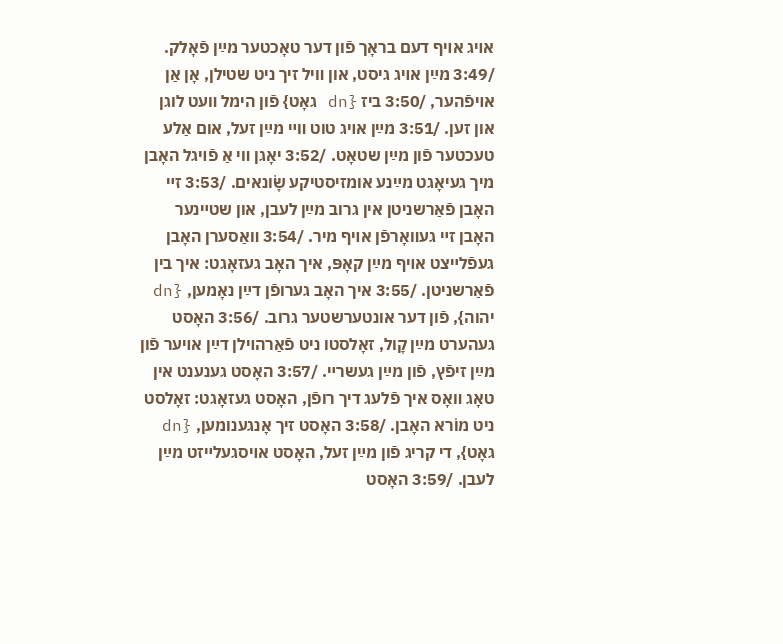אױג אױף דעם בראָך פֿון דער טאָכטער מײַן פֿאָלק.   /3:49 מײַן אױג גיסט, און װיל זיך ניט שטילן, אָן אַן אױפֿהער, /3:50 ביז {dn גאָט} פֿון הימל װעט לוגן און זען. /3:51 מײַן אױג טוט װײ מײַן זעל, אום אַלע טעכטער פֿון מײַן שטאָט. /3:52 יאָגן װי אַ פֿױגל האָבן מיך געיאָגט מײַנע אומזיסטיקע שָׂונאים. /3:53 זײ האָבן פֿאַרשניטן אין גרוב מײַן לעבן, און שטײנער האָבן זײ געװאָרפֿן אױף מיר. /3:54 װאַסערן האָבן געפֿלײצט אױף מײַן קאָפּ, איך האָב געזאָגט: איך בין פֿאַרשניטן. /3:55 איך האָב גערופֿן דײַן נאָמען, {dn יהוה}, פֿון דער אונטערשטער גרוב. /3:56 האָסט געהערט מײַן קָול, זאָלסטו ניט פֿאַרהױלן דײַן אױער פֿון מײַן זיפֿץ, פֿון מײַן געשרײ. /3:57 האָסט גענענט אין טאָג װאָס איך פֿלעג דיך רופֿן, האָסט געזאָגט: זאָלסט ניט מוֹרא האָבן. /3:58 האָסט זיך אָנגענומען, {dn גאָט}, די קריג פֿון מײַן זעל, האָסט אױסגעלײזט מײַן לעבן. /3:59 האָסט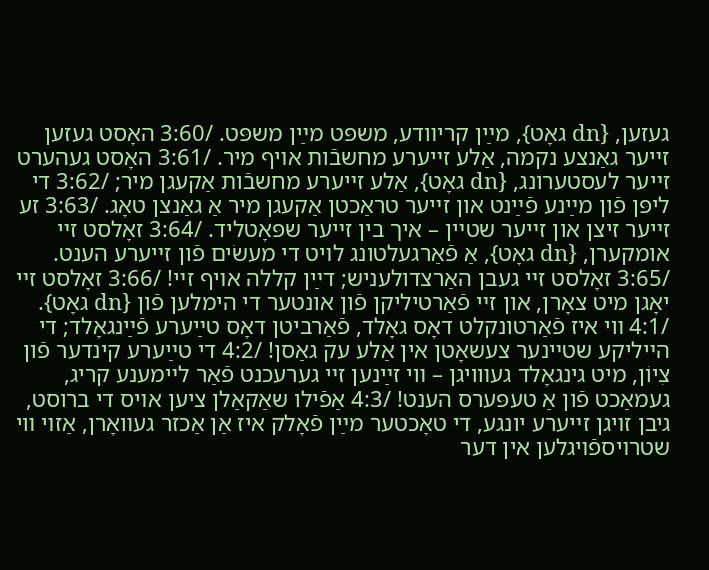געזען, {dn גאָט}, מײַן קריװדע, משפּט מײַן משפּט. /3:60 האָסט געזען זײער גאַנצע נקמה, אַלע זײערע מחשבֿות אױף מיר. /3:61 האָסט געהערט זײער לעסטערונג, {dn גאָט}, אַלע זײערע מחשבֿות אַקעגן מיר; /3:62 די ליפּן פֿון מײַנע פֿײַנט און זײער טראַכטן אַקעגן מיר אַ גאַנצן טאָג. /3:63 זע זײער זיצן און זײער שטײן – איך בין זײער שפּאָטליד. /3:64 זאָלסט זײ אומקערן, {dn גאָט}, אַ פֿאַרגעלטונג לױט די מעשׂים פֿון זײערע הענט. /3:65 זאָלסט זײ געבן האַרצדולעניש; דײַן קללה אױף זײ! /3:66 זאָלסט זײ יאָגן מיט צאָרן, און זײ פֿאַרטיליקן פֿון אונטער די הימלען פֿון {dn גאָט}. /4:1 װי איז פֿאַרטונקלט דאָס גאָלד, פֿאַרביטן דאָס טײַערע פֿײַנגאָלד; די הײליקע שטײנער צעשאָטן אין אַלע עק גאַסן! /4:2 די טײַערע קינדער פֿון צִיוֹן, מיט גינגאָלד געװויגן – װי זײַנען זײ גערעכנט פֿאַר לײמענע קריג, געמאַכט פֿון אַ טעפּערס הענט! /4:3 אַפֿילו שאַקאַלן ציען אױס די ברוסט, גיבן זױגן זײערע יונגע, די טאָכטער מײַן פֿאָלק איז אַן אַכזר געװאָרן, אַזױ װי שטרױספֿױגלען אין דער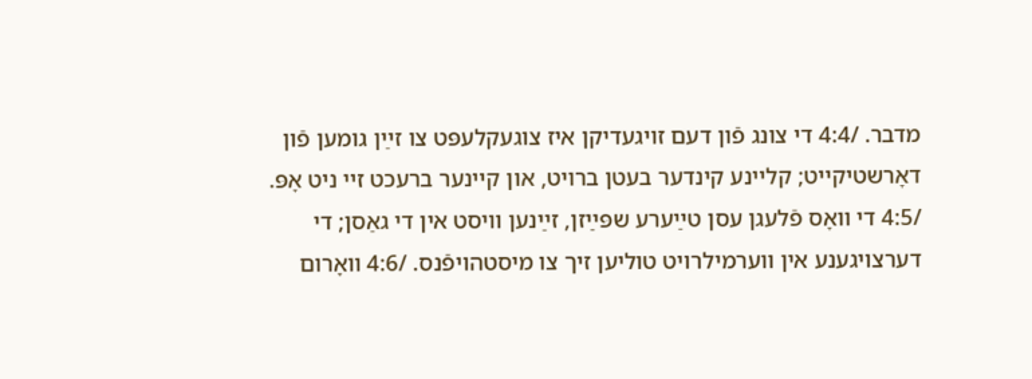מדבר. /4:4 די צונג פֿון דעם זױגעדיקן איז צוגעקלעפּט צו זײַן גומען פֿון דאָרשטיקײט; קלײנע קינדער בעטן ברױט, און קײנער ברעכט זײ ניט אָפּ. /4:5 די װאָס פֿלעגן עסן טײַערע שפּײַזן, זײַנען װיסט אין די גאַסן; די דערצױגענע אין װערמילרױט טוליען זיך צו מיסטהױפֿנס. /4:6 װאָרום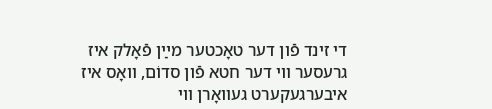די זינד פֿון דער טאָכטער מײַן פֿאָלק איז גרעסער װי דער חטא פֿון סדוֹם, װאָס איז איבערגעקערט געװאָרן װי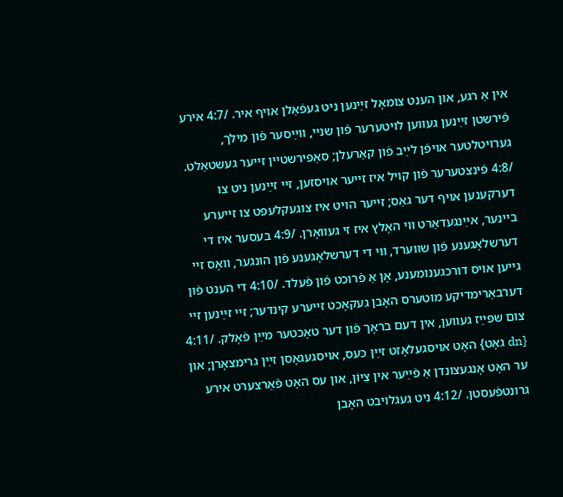אין אַ רגע, און הענט צומאָל זײַנען ניט געפֿאַלן אױף איר. /4:7 אירע פֿירשטן זײַנען געװען לױטערער פֿון שנײ, װײַסער פֿון מילך, גערױטלטער אױפֿן לײַב פֿון קאַרעלן; סאַפּירשטײן זײער געשטאַלט. /4:8 פֿינצטערער פֿון קױל איז זײער אױסזען, זײ זײַנען ניט צו דערקענען אױף דער גאַס; זײער הױט איז צוגעקלעפּט צו זײערע בײנער, אײַנגעדאַרט װי האָלץ איז זי געװאָרן. /4:9 בעסער איז די דערשלאָגענע פֿון שװערד, װי די דערשלאָגענע פֿון הונגער, װאָס זײ גײען אױס דורכגענומענע, אָן אַ פֿרוכט פֿון פֿעלד. /4:10 די הענט פֿון דערבאַרימדיקע מוטערס האָבן געקאָכט זײערע קינדער; זײ זײַנען זײ צום שפּײַז געװען, אין דעם בראָך פֿון דער טאָכטער מײַן פֿאָלק. /4:11 {dn גאָט} האָט אױסגעלאָזט זײַן כּעס, אױסגעגאָסן זײַן גרימצאָרן; און ער האָט אָנגעצונדן אַ פֿײַער אין צִיוֹן, און עס האָט פֿאַרצערט אירע גרונטפֿעסטן. /4:12 ניט געגלױבט האָבן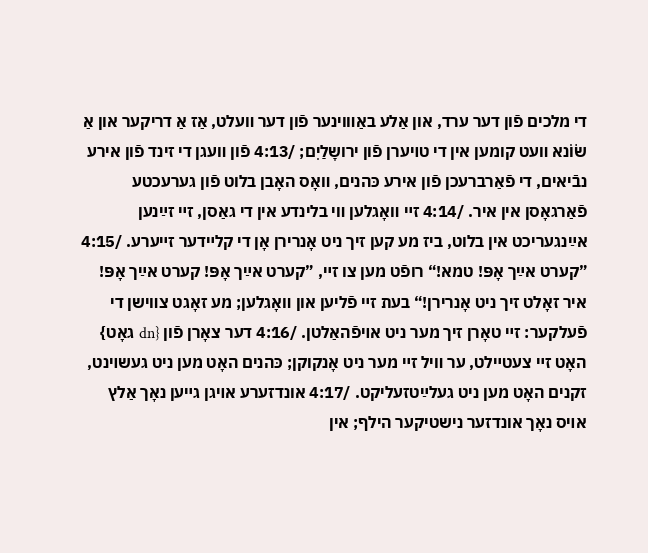די מלכים פֿון דער ערד, און אַלע באַװוינער פֿון דער װעלט, אַז אַ דריקער און אַ שׂוֹנא װעט קומען אין די טױערן פֿון ירושָלַיִם; /4:13 פֿון װעגן די זינד פֿון אירע נבֿיאים, די פֿאַרברעכן פֿון אירע כּהנים, װאָס האָבן בלוט פֿון גערעכטע פֿאַרגאָסן אין איר. /4:14 זײ װאָגלען װי בלינדע אין די גאַסן, זײ זײַנען אײַנגעריכט אין בלוט, ביז מע קען זיך ניט אָנרירן אָן די קלײדער זײערע. /4:15 ”קערט אײַך אָפּ! טמא!“ רופֿט מען צו זײ, ”קערט אײַך אָפּ! קערט אײַך אָפּ! איר זאָלט זיך ניט אָנרירן!“ בעת זײ פֿליען און װאָגלען; מע זאָגט צװישן די פֿעלקער: זײ טאָרן זיך מער ניט אױפֿהאַלטן. /4:16 דער צאָרן פֿון {dn גאָט} האָט זײ צעטײלט, ער װיל זײ מער ניט אָנקוקן; כּהנים האָט מען ניט געשױנט, זקנים האָט מען ניט געלײַטזעליקט. /4:17 אונדזערע אױגן גײען נאָך אַלץ אױס נאָך אונדזער נישטיקער הילף; אין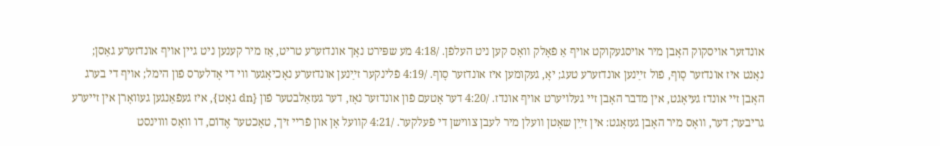אונדזער אױסקוק האָבן מיר אױסגעקוקט אױף אַ פֿאָלק װאָס קען ניט העלפֿן. /4:18 מע שפּירט נאָך אונדזערע טריט, אַז מיר קענען ניט גײן אױף אונדזערע גאַסן; נאָנט איז אונדזער סָוף, פֿול זײַנען אונדזערע טעג; יאָ, געקומען איז אונדזער סָוף. /4:19 פֿלינקער זײַנען אונדזערע נאָכיאָגער װי די אָדלערס פֿון הימל; אױף די בערג האָבן זײ אונדז געיאָגט, אין מדבר האָבן זײ געלױערט אױף אונדז. /4:20 דער אָטעם פֿון אונדזער נאָז, דער געזאַלבטער פֿון {dn גאָט}, איז געפֿאַנגען געװאָרן אין זײערע גריבער; דער, װאָס מיר האָבן געזאָגט: אין זײַן שאָטן װעלן מיר לעבן צװישן די פֿעלקער. /4:21 קװעל אָן און פֿרײ זיך, טאָכטער אֶדוֹם, דו װאָס װוינסט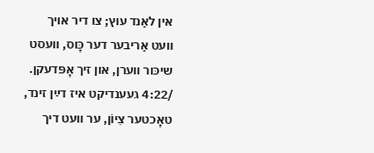אין לאַנד עוץ; צו דיר אױך װעט אַריבער דער כָּוס, װעסט שיכּור װערן, און זיך אָפּדעקן. /4:22 געענדיקט איז דײַן זינד, טאָכטער צִיוֹן, ער װעט דיך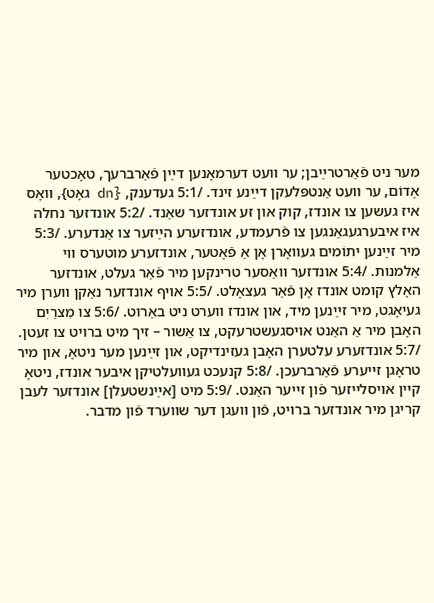מער ניט פֿאַרטרײַבן; ער װעט דערמאָנען דײַן פֿאַרברעך, טאָכטער אֶדוֹם, ער װעט אַנטפּלעקן דײַנע זינד. /5:1 געדענק, {dn גאָט}, װאָס איז געשען צו אונדז, קוק און זע אונדזער שאַנד. /5:2 אונדזער נחלה איז איבערגעגאַנגען צו פֿרעמדע, אונדזערע הײַזער צו אַנדערע. /5:3 מיר זײַנען יתוֹמים געװאָרן אָן אַ פֿאָטער, אונדזערע מוטערס װי אַלמנות. /5:4 אונדזער װאַסער טרינקען מיר פֿאַר געלט, אונדזער האָלץ קומט אונדז אָן פֿאַר געצאָלט. /5:5 אױף אונדזער נאַקן װערן מיר געיאָגט, מיר זײַנען מיד, און אונדז װערט ניט באַרוט. /5:6 צו מִצרַיִם האָבן מיר אַ האַנט אױסגעשטרעקט, צו אַשור – זיך מיט ברױט צו זעטן. /5:7 אונדזערע עלטערן האָבן געזינדיקט, און זײַנען מער ניטאָ, און מיר טראָגן זײערע פֿאַרברעכן. /5:8 קנעכט געװעלטיקן איבער אונדז, ניטאָ קײן אױסלײזער פֿון זײער האַנט. /5:9 מיט [אײַנשטעלן] אונדזער לעבן קריגן מיר אונדזער ברױט, פֿון װעגן דער שװערד פֿון מדבר.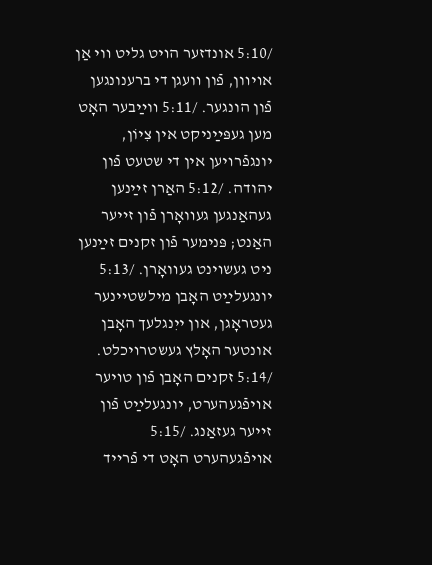/5:10 אונדזער הױט גליט װי אַן אױװן, פֿון װעגן די ברענונגען פֿון הונגער. /5:11 װײַבער האָט מען געפּײַניקט אין צִיוֹן, יונגפֿרױען אין די שטעט פֿון יהודה. /5:12 האַרן זײַנען געהאַנגען געװאָרן פֿון זײער האַנט; פּנימער פֿון זקנים זײַנען ניט געשױנט געװאָרן. /5:13 יונגעלײַט האָבן מילשטײנער געטראָגן, און ייִנגלעך האָבן אונטער האָלץ געשטרױכלט. /5:14 זקנים האָבן פֿון טױער אױפֿגעהערט, יונגעלײַט פֿון זײער געזאַנג. /5:15 אױפֿגעהערט האָט די פֿרײד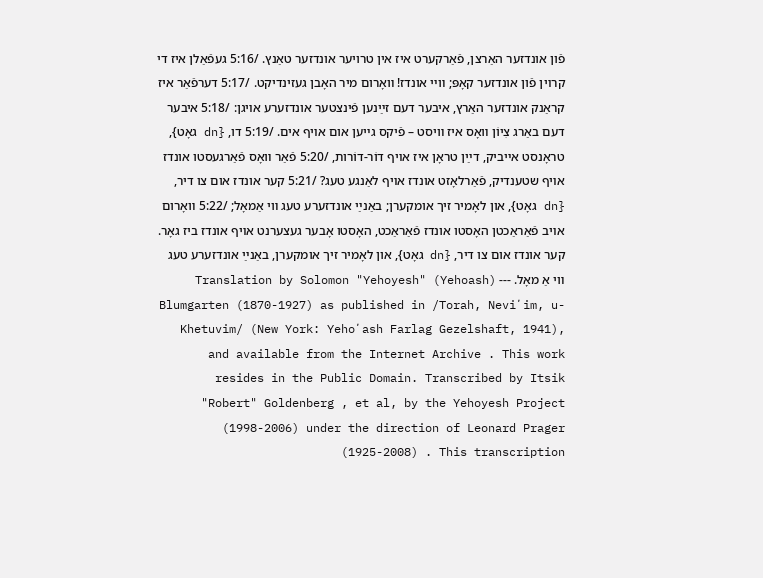פֿון אונדזער האַרצן, פֿאַרקערט איז אין טרויער אונדזער טאַנץ. /5:16 געפֿאַלן איז די קרױן פֿון אונדזער קאָפּ; װײ אונדז! װאָרום מיר האָבן געזינדיקט. /5:17 דערפֿאַר איז קראַנק אונדזער האַרץ, איבער דעם זײַנען פֿינצטער אונדזערע אױגן: /5:18 איבער דעם באַרג צִיוֹן װאָס איז װיסט – פֿיקס גײען אום אױף אים. /5:19 דו, {dn גאָט}, טראָנסט אײביק, דײַן טראָן איז אױף דוֹר-דוֹרות, /5:20 פֿאַר װאָס פֿאַרגעסטו אונדז אױף שטענדיק, פֿאַרלאָזט אונדז אױף לאַנגע טעג? /5:21 קער אונדז אום צו דיר, {dn גאָט}, און לאָמיר זיך אומקערן; באַנײַ אונדזערע טעג װי אַמאָל; /5:22 װאָרום אױב פֿאַראַכטן האָסטו אונדז פֿאַראַכט, האָסטו אָבער געצערנט אױף אונדז ביז גאָר. קער אונדז אום צו דיר, {dn גאָט}, און לאָמיר זיך אומקערן, באַנײַ אונדזערע טעג װי אַ מאָל. --- Translation by Solomon "Yehoyesh" (Yehoash) Blumgarten (1870-1927) as published in /Torah, Neviʼim, u-Khetuvim/ (New York: Yehoʼash Farlag Gezelshaft, 1941), and available from the Internet Archive . This work resides in the Public Domain. Transcribed by Itsik "Robert" Goldenberg , et al, by the Yehoyesh Project (1998-2006) under the direction of Leonard Prager (1925-2008) . This transcription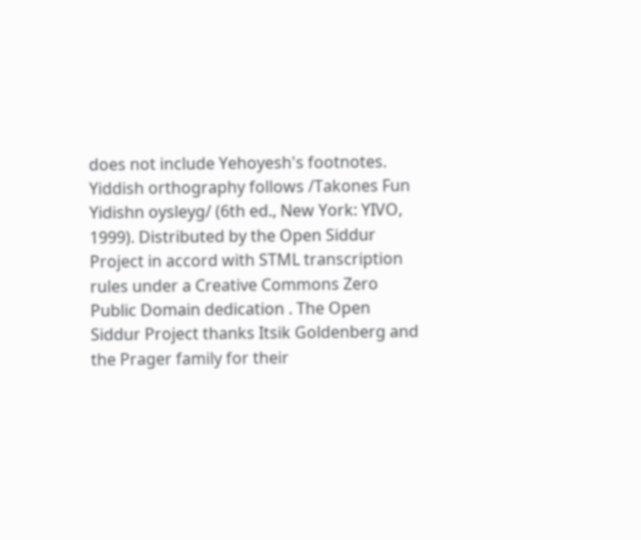does not include Yehoyesh's footnotes. Yiddish orthography follows /Takones Fun Yidishn oysleyg/ (6th ed., New York: YIVO, 1999). Distributed by the Open Siddur Project in accord with STML transcription rules under a Creative Commons Zero Public Domain dedication . The Open Siddur Project thanks Itsik Goldenberg and the Prager family for their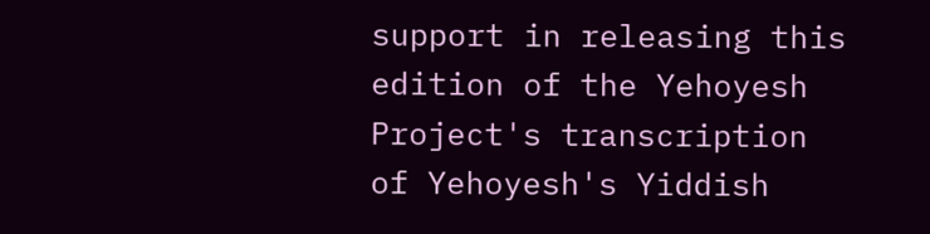support in releasing this edition of the Yehoyesh Project's transcription of Yehoyesh's Yiddish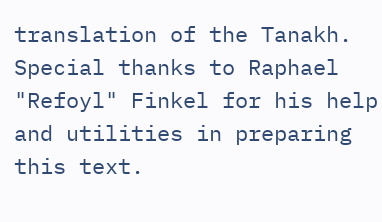translation of the Tanakh. Special thanks to Raphael "Refoyl" Finkel for his help and utilities in preparing this text.